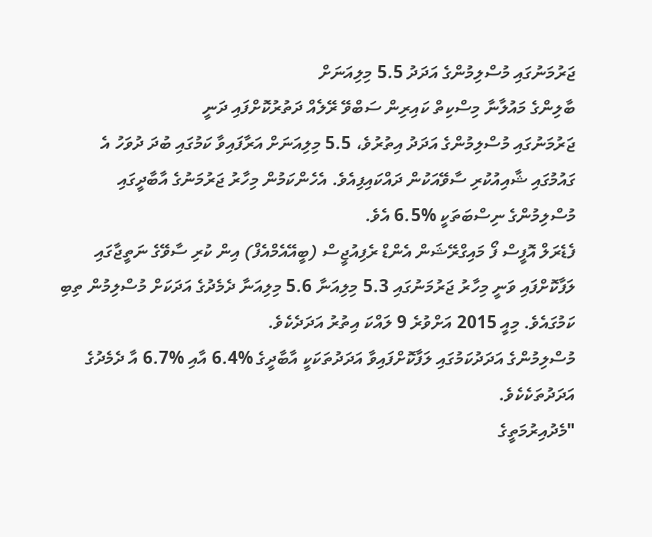ޖަރުމަނުގައި މުސްލިމުންގެ އަދަދު 5.5 މިލިއަނަށް
ބާލިންގެ މައުލާނާ މިސްކިތް ކައިރިން ސަބްވޭ ރޭލެއް ދަތުރުކޮށްފައި ދަނީ
ޖަރުމަނުގައި މުސްލިމުންގެ އަދަދު އިތުރުވެ، 5.5 މިލިއަނަށް އަރާފައިވާ ކަމުގައި ބުދަ ދުވަހު އެ ގައުމުގައި ޝާއިއުކުރި ސާވޭއަކުން ދައްކައިފިއެވެ. އެހެންކަމުން މިހާރު ޖަރުމަނުގެ އާބާދީގައި މުސްލިމުންގެ ނިސްބަތަކީ %6.5 އެވެ.
ފެޑެރަލް އޮފީސް ފޯ މައިގްރޭޝަން އެންޑް ރެފިއުޖީސް (ބީއޭއެމްއެފް) އިން ކުރި ސާވޭގެ ނަތީޖާގައި ލަފާކޮށްފައި ވަނީ މިހާރު ޖަރުމަނުގައި 5.3 މިލިއަނާ 5.6 މިލިއަނާ ދެމެދުގެ އަދަކަށް މުސްލިމުން ތިބި ކަމުގައެވެ. މިއީ 2015 އަށްވުރެ 9 ލައްކަ އިތުރު އަދަދެކެވެ.
މުސްލިމުންގެ އަދަދުކަމުގައި ލަފާކޮށްފައިވާ އަދަދުތަކަކީ އާބާދީގެ %6.4 އާއި %6.7 އާ ދެމެދުގެ އަދަދުތަކެކެވެ.
"މެދުއިރުމަތީގެ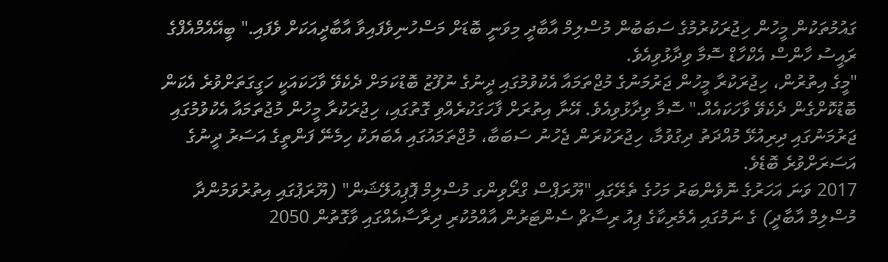ގައުމުތަކުން މީހުން ހިޖުރަކުރުމުގެ ސަބަބުން މުސްލިމް އާބާދީ މިވަނީ ބޮޑަށް މަސްހުނިވެފައިވާ އާބާދީއަކަށް ވެފައި." ބީއޭއެމްއެފްގެ ރައީސު ހާންސް އެކްހާޑް ސޮމާ ވިދާޅުވިއެވެ.
"މީގެ އިތުރުން، ހިޖުރަކުރާ މީހުން ޖަރުމަނުގެ މުޖްތަމައާ އެކުވުމުގައި ދީނުގެ ނުފޫޒު ބޮޑުކަމަށް ދެކެވޭ ވާހަކައަކީ ހަގީގަތަށްވުރެ އެކަން ބޮޑުކޮށްގެން ދެކެވޭ ވާހަކައެއް." ސޮމާ ވިދާޅުވިއެވެ. އޭނާ އިތުރަށް ފާހަގަކުރެއްވި ގޮތުގައި، ހިޖުރަކުރާ މީހުން މުޖުތަމައާ އެކުވުމުގައި ޖަރުމަނުގައި ދިރިއުޅޭ މުއްދަތު ދިގުވުމާ، ހިޖުރަކުރަން ޖެހުނު ސަބަބާ، މުޖްތަމައުގައި އެބަޔަކު ހިމެނޭ ފަންތީގެ އަސަރު ދީނުގެ އަސަރަށްވުރެ ބޮޑެވެ.
2017 ވަނަ އަހަރުގެ ނޮވެންބަރު މަހުގެ ތެރޭގައި "ޔޫރަޕްސް ގްރޯވިންގ މުސްލިމް ޕޮޕިއުލޭޝަން" (ޔޫރަޕުގައި އިތުރުވަމުންދާ މުސްލިމް އާބާދީ) ގެ ނަމުގައި އެމެރިކާގެ ޕިއު ރިސާޗް ސެންޓަރުން އާއްމުކުރި ދިރާސާއެއްގައި ވާގޮތުން 2050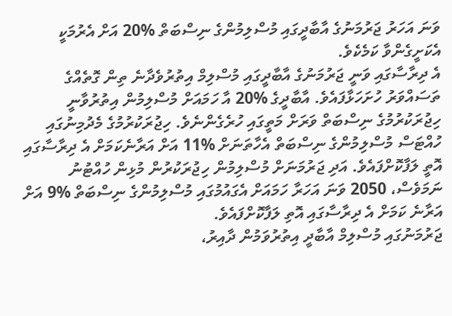ވަނަ އަހަރު ޖަރުމަނުގެ އާބާދީގައި މުސްލިމުންގެ ނިސްބަތް %20 އަށް އެރުމަކީ އެކަށީގެންވާ ކަމެކެވެ.
އެ ދިރާސާގައި ވަނީ ޖަރުމަނުގެ އާބާދީގައި މުސްލިމް އިތުރުވެދާނެ ތިން ގޮތެއްގެ ތަސައްވަރު ހުށަހަޅާފައެވެ. އާބާދީގެ %20 އާ ހަމައަށް މުސްލިމުން އިތުރުވާނީ ހިޖުރަކުރުމުގެ ނިސްބަތް ވަރަށް މަތީގައި ހުރެގެންނެވެ. ހިޖުރަކުރުމުގެ މެދުމިނުގައި ހުއްޓަސް މުސްލިމުންގެ ނިސްބަތް އެހާތަނަށް %11 އަށް އަރާނެކަމަށް އެ ދިރާސާގައި އޮތީ ލަފާކޮށްފައެވެ. އަދި ޖަރުމަނަށް މުސްލިމުން ހިޖުރަކުރުން މުޅިން ހުއްޓުނު ނަމަވެސް، 2050 ވަނަ އަހަރާ ހަމައަށް އެގައުމުގައި މުސްލިމުންގެ ނިސްބަތް %9 އަށް އަރާނެ ކަމަށް އެ ދިރާސާގައި އޮތި ލަފާކޮށްފައެވެ.
ޖަރުމަނުގައި މުސްލިމް އާބާދީ އިތުރުވަމުން ދާއިރު،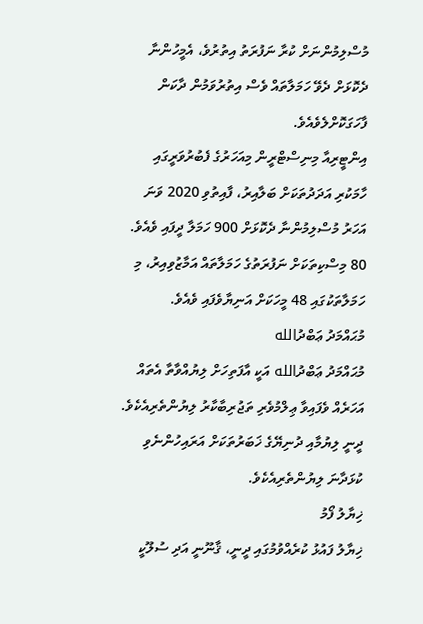މުސްލިމުންނަށް ކުރާ ނަފުރަތު އިތުރުވެ، އެމީހުންނާ ދެކޮޅަށް ދެވޭ ހަމަލާތައް ވެސް އިތުރުވަމުން ދާކަން ފާހަގަކޮށްލެވެއެވެ.
އިންޓީރިއާ މިނިސްޓްރީން މިއަހަރުގެ ފެބުރުވަރީގައި ހާމަކުރި އަދަދުތަކަށް ބަލާއިރު، ފާއިތުވި 2020 ވަނަ އަހަރު މުސްލިމުންނާ ދެކޮޅަށް 900 ހަމަލާ ދީފައި ވެއެވެ. 80 މިސްކިތަކަށް ނަފުރަތުގެ ހަމަލާތައް އަމާޒުވިއިރު، މި ހަމަލާތަކުގައި 48 މީހަކަށް އަނިޔާވެފައި ވެއެވެ.
މުޙައްމަދު ޢަބްދުالله
މުޙައްމަދު ޢަބްދުالله އަކީ އާފަތިހަށް ލިޔުއްވާތާ އެތައް އަހަރެއް ވެފައިވާ ޢިލްމުވެރި ތަޖުރިބާކާރު ލިޔުންތެރިއެކެވެ. ދީނީ ލިޔުމާއި ދުނިޔޭގެ ޚަބަރުތަކަށް އަރައިހުންނެވި ކުޅަދާނަ ލިޔުންތެރިއެކެވެ.
ޚިޔާލު ފޯމު
ޚިޔާލު ފައުޅު ކުރެއްވުމުގައި ދީނީ، ޤާނޫނީ އަދި ސުލޫކީ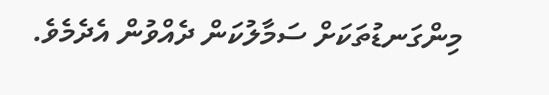މިންގަނޑުތަކަށް ސަމާލުކަން ދެއްވުން އެދެމެވެ.